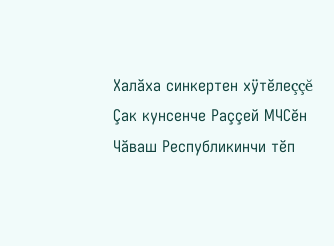Халăха синкертен хÿтĕлеççĕ
Çак кунсенче Раççей МЧСĕн Чăваш Республикинчи тĕп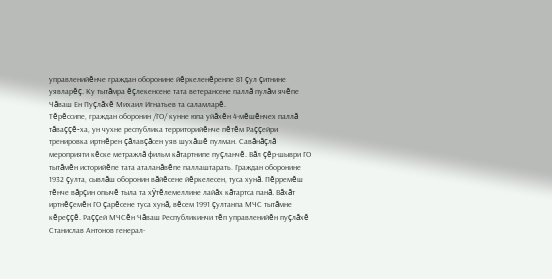управленийĕнче граждан оборонине йĕркеленĕренпе 81 çул çитнине уявларĕç. Ку тытăмра ĕçлекенсене тата ветерансене паллă пулăм ячĕпе Чăваш Ен Пуçлăхĕ Михаил Игнатьев та саламларĕ.
Тĕрĕссипе, граждан оборонин /ГО/ кунне юпа уйăхĕн 4-мĕшĕнчех паллă тăваççĕ-ха, ун чухне республика территорийĕнче пĕтĕм Раççейри тренировка иртнĕрен çăлавçăсен уяв шухăшĕ пулман. Савăнăçлă мероприяти кĕске метражлă фильм кăтартнипе пуçланчĕ. Вăл çĕр-шыври ГО тытăмĕн историйĕпе тата аталанăвĕпе паллаштарать. Граждан оборонине 1932 çулта, сывлăш оборонин вăйĕсене йĕркелесен, туса хунă. Пĕрремĕш тĕнче вăрçин опычĕ тыла та хÿтĕлемеллине лайăх кăтартса панă. Вăхăт иртнĕçемĕн ГО çарĕсене туса хунă, вĕсем 1991 çултанпа МЧС тытăмне кĕреççĕ. Раççей МЧСĕн Чăваш Республикинчи тĕп управленийĕн пуçлăхĕ Станислав Антонов генерал-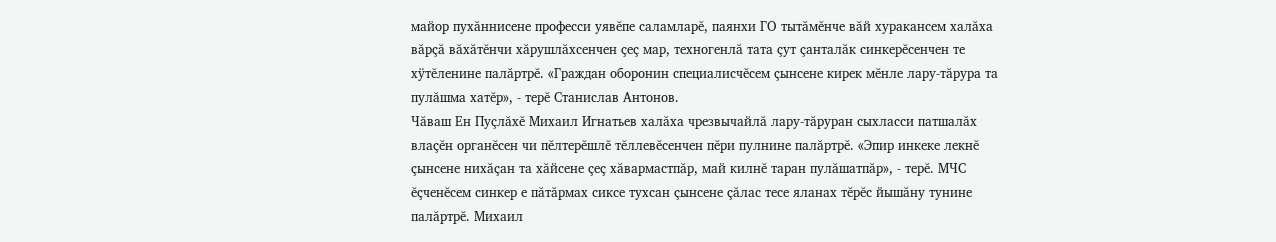майор пухăннисене професси уявĕпе саламларĕ, паянхи ГО тытăмĕнче вăй хуракансем халăха вăрçă вăхăтĕнчи хăрушлăхсенчен çеç мар, техногенлă тата çут çанталăк синкерĕсенчен те хÿтĕленине палăртрĕ. «Граждан оборонин специалисчĕсем çынсене кирек мĕнле лару-тăрура та пулăшма хатĕр», - терĕ Станислав Антонов.
Чăваш Ен Пуçлăхĕ Михаил Игнатьев халăха чрезвычайлă лару-тăруран сыхласси патшалăх влаçĕн органĕсен чи пĕлтерĕшлĕ тĕллевĕсенчен пĕри пулнине палăртрĕ. «Эпир инкеке лекнĕ çынсене нихăçан та хăйсене çеç хăвармастпăр, май килнĕ таран пулăшатпăр», - терĕ. МЧС ĕçченĕсем синкер е пăтăрмах сиксе тухсан çынсене çăлас тесе яланах тĕрĕс йышăну тунине палăртрĕ. Михаил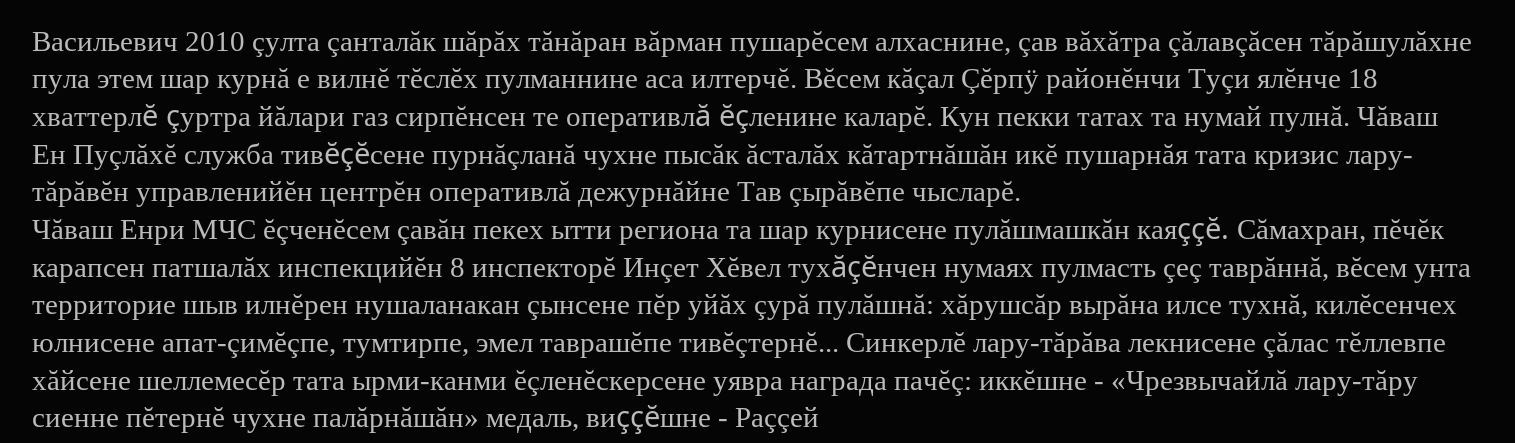Васильевич 2010 çулта çанталăк шăрăх тăнăран вăрман пушарĕсем алхаснине, çав вăхăтра çăлавçăсен тăрăшулăхне пула этем шар курнă е вилнĕ тĕслĕх пулманнине аса илтерчĕ. Вĕсем кăçал Çĕрпÿ районĕнчи Туçи ялĕнче 18 хваттерлĕ çуртра йăлари газ сирпĕнсен те оперативлă ĕçленине каларĕ. Кун пекки татах та нумай пулнă. Чăваш Ен Пуçлăхĕ служба тивĕçĕсене пурнăçланă чухне пысăк ăсталăх кăтартнăшăн икĕ пушарнăя тата кризис лару-тăрăвĕн управленийĕн центрĕн оперативлă дежурнăйне Тав çырăвĕпе чысларĕ.
Чăваш Енри МЧС ĕçченĕсем çавăн пекех ытти региона та шар курнисене пулăшмашкăн каяççĕ. Сăмахран, пĕчĕк карапсен патшалăх инспекцийĕн 8 инспекторĕ Инçет Хĕвел тухăçĕнчен нумаях пулмасть çеç таврăннă, вĕсем унта территорие шыв илнĕрен нушаланакан çынсене пĕр уйăх çурă пулăшнă: хăрушсăр вырăна илсе тухнă, килĕсенчех юлнисене апат-çимĕçпе, тумтирпе, эмел таврашĕпе тивĕçтернĕ... Синкерлĕ лару-тăрăва лекнисене çăлас тĕллевпе хăйсене шеллемесĕр тата ырми-канми ĕçленĕскерсене уявра награда пачĕç: иккĕшне - «Чрезвычайлă лару-тăру сиенне пĕтернĕ чухне палăрнăшăн» медаль, виççĕшне - Раççей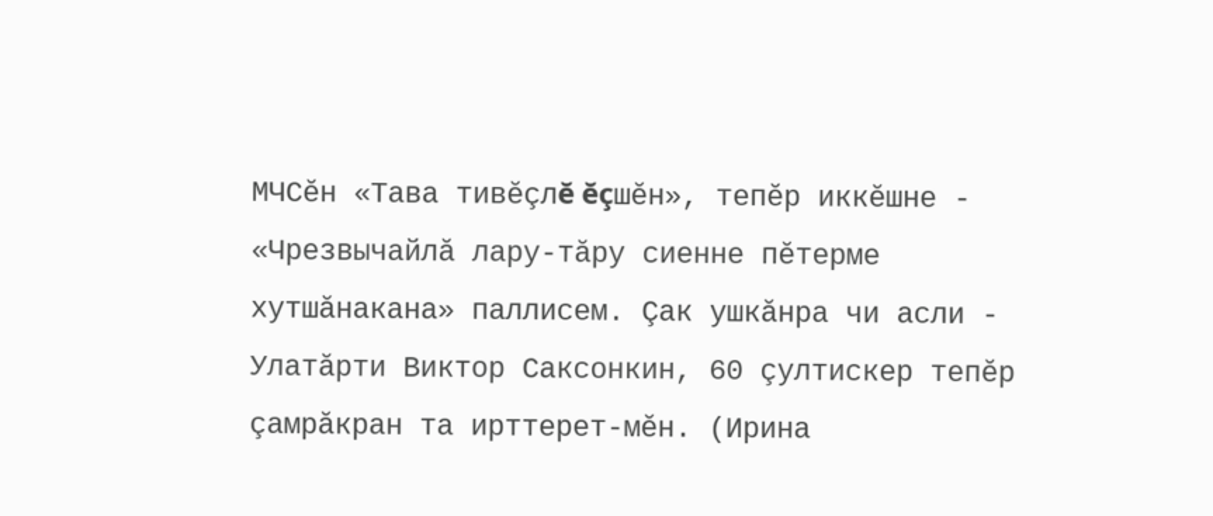МЧСĕн «Тава тивĕçлĕ ĕçшĕн», тепĕр иккĕшне - «Чрезвычайлă лару-тăру сиенне пĕтерме хутшăнакана» паллисем. Çак ушкăнра чи асли - Улатăрти Виктор Саксонкин, 60 çултискер тепĕр çамрăкран та ирттерет-мĕн. (Ирина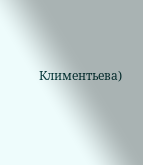Климентьева)